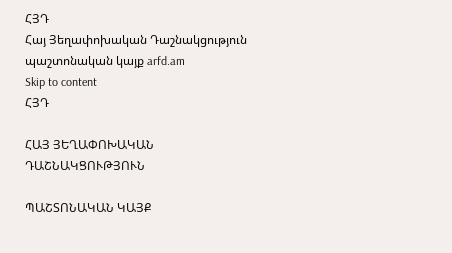ՀՅԴ
Հայ Յեղափոխական Դաշնակցություն պաշտոնական կայք arfd.am
Skip to content
ՀՅԴ

ՀԱՅ ՅԵՂԱՓՈԽԱԿԱՆ ԴԱՇՆԱԿՑՈՒԹՅՈՒՆ

ՊԱՇՏՈՆԱԿԱՆ ԿԱՅՔ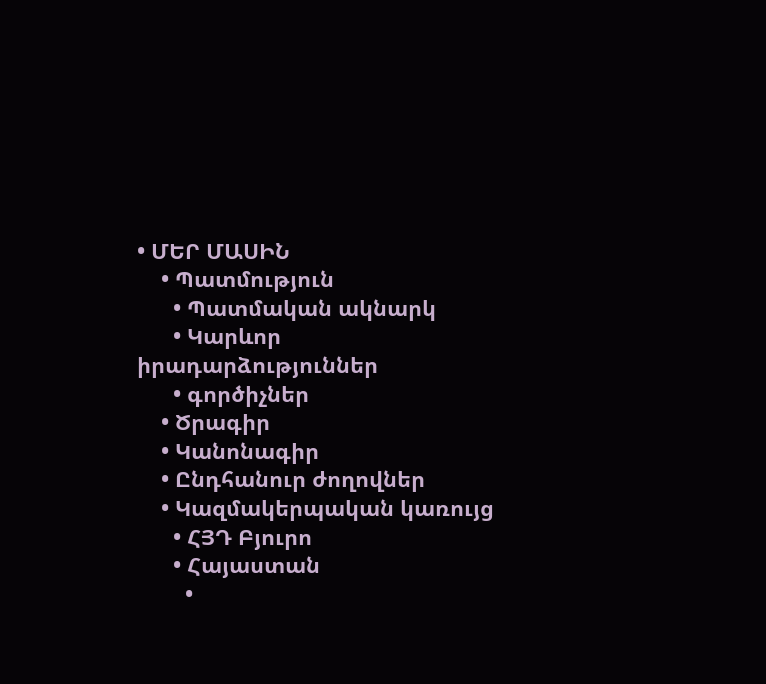• ՄԵՐ ՄԱՍԻՆ
    • Պատմություն
      • Պատմական ակնարկ
      • Կարևոր իրադարձություններ
      • գործիչներ
    • Ծրագիր
    • Կանոնագիր
    • Ընդհանուր ժողովներ
    • Կազմակերպական կառույց
      • ՀՅԴ Բյուրո
      • Հայաստան
        •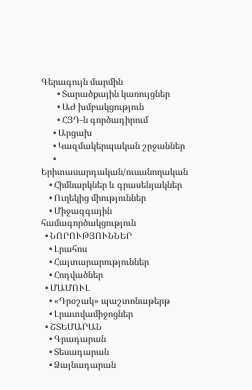Գերագույն մարմին
        • Տարածքային կառույցներ
        • ԱԺ խմբակցություն
        • ՀՅԴ-ն գործադիրում
      • Արցախ
      • Կազմակերպական շրջաններ
      • Երիտասարդական/ուսանողական
    • Հիմնարկներ և գրասենյակներ
    • Ուղեկից միություններ
    • Միջազգային համագործակցություն
  • ՆՈՐՈՒԹՅՈՒՆՆԵՐ
    • Լրահոս
    • Հայտարարություններ
    • Հոդվածներ
  • ՄԱՄՈՒԼ
    • «Դրօշակ» պաշտոնաթերթ
    • Լրատվամիջոցներ
  • ՇՏԵՄԱՐԱՆ
    • Գրադարան
    • Տեսադարան
    • Ձայնադարան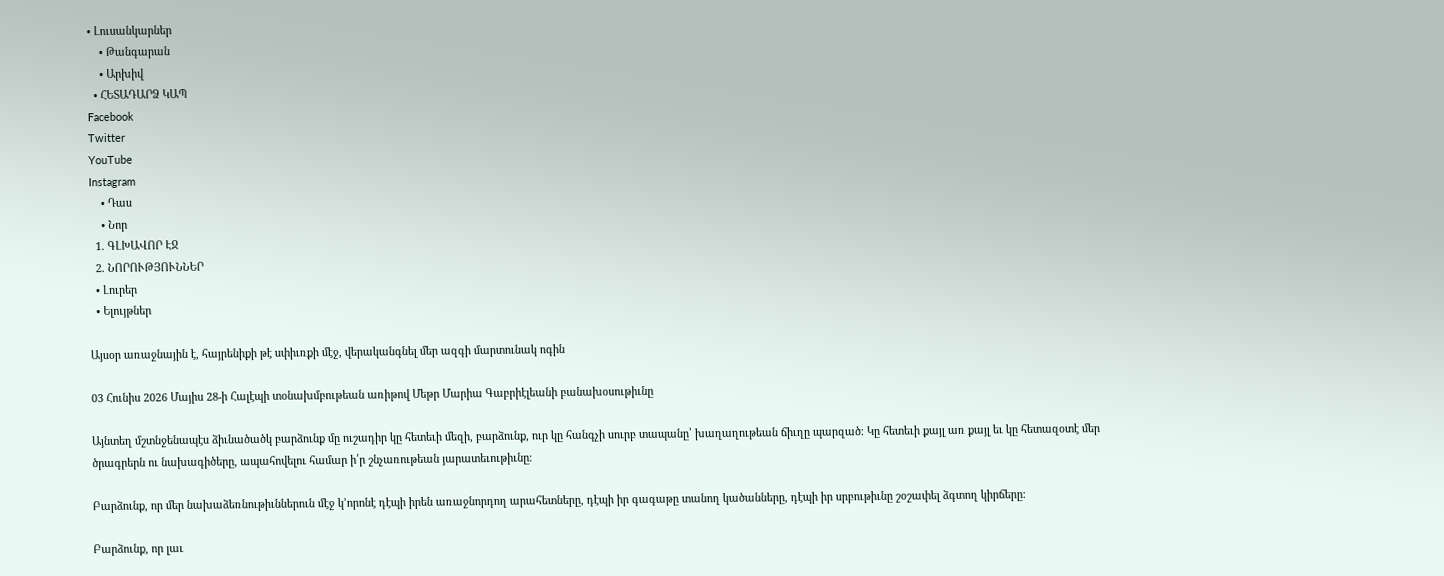• Լուսանկարներ
    • Թանգարան
    • Արխիվ
  • ՀԵՏԱԴԱՐՁ ԿԱՊ
Facebook
Twitter
YouTube
Instagram
    • Դաս
    • Նոր
  1. ԳԼԽԱՎՈՐ ԷՋ
  2. ՆՈՐՈՒԹՅՈՒՆՆԵՐ
  • Լուրեր
  • Ելույթներ

Այսօր առաջնային է, հայրենիքի թէ սփիւռքի մէջ, վերականգնել մեր ազգի մարտունակ ոգին

03 Հունիս 2026 Մայիս 28-ի Հալէպի տօնախմբութեան առիթով Մեթր Մարիա Գաբրիէլեանի բանախօսութիւնը

Այնտեղ մշտնջենապէս ձիւնածածկ բարձունք մը ուշադիր կը հետեւի մեզի, բարձունք, ուր կը հանգչի սուրբ տապանը՝ խաղաղութեան ճիւղը պարզած։ Կը հետեւի քայլ առ քայլ եւ կը հետազօտէ մեր ծրագրերն ու նախագիծերը, ապահովելու համար ի՛ր շնչառութեան յարատեւութիւնը։

Բարձունք, որ մեր նախաձեռնութիւններուն մէջ կ՚որոնէ դէպի իրեն առաջնորդող արահետները, դէպի իր գագաթը տանող կածանները, դէպի իր սրբութիւնը շօշափել ձգտող կիրճերը։

Բարձունք, որ լաւ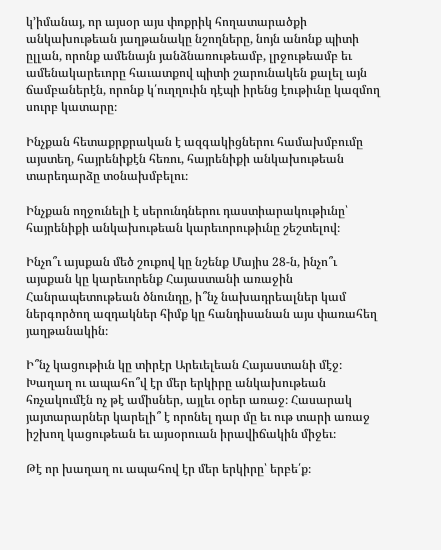կ՚իմանայ, որ այսօր այս փոքրիկ հողատարածքի անկախութեան յաղթանակը նշողները, նոյն անոնք պիտի ըլլան, որոնք ամենայն յանձնառութեամբ, լրջութեամբ եւ ամենակարեւորը հաւատքով պիտի շարունակեն քալել այն ճամբաներէն, որոնք կ՛ուղղուին դէպի իրենց էութիւնը կազմող սուրբ կատարը։

Ինչքան հետաքրքրական է ազգակիցներու համախմբումը այստեղ, հայրենիքէն հեռու, հայրենիքի անկախութեան տարեդարձը տօնախմբելու։

Ինչքան ողջունելի է սերունդներու դաստիարակութիւնը՝ հայրենիքի անկախութեան կարեւորութիւնը շեշտելով։

Ինչո՞ւ այսքան մեծ շուքով կը նշենք Մայիս 28-ն, ինչո՞ւ այսքան կը կարեւորենք Հայաստանի առաջին Հանրապետութեան ծնունդը, ի՞նչ նախադրեալներ կամ ներգործող ազդակներ հիմք կը հանդիսանան այս փառահեղ յաղթանակին։

Ի՞նչ կացութիւն կը տիրէր Արեւելեան Հայաստանի մէջ։ Խաղաղ ու ապահո՞վ էր մեր երկիրը անկախութեան հռչակումէն ոչ թէ ամիսներ, այլեւ օրեր առաջ։ Հասարակ յայտարարներ կարելի՞ է որոնել դար մը եւ ութ տարի առաջ իշխող կացութեան եւ այսօրուան իրավիճակին միջեւ։

Թէ որ խաղաղ ու ապահով էր մեր երկիրը՝ երբե՛ք։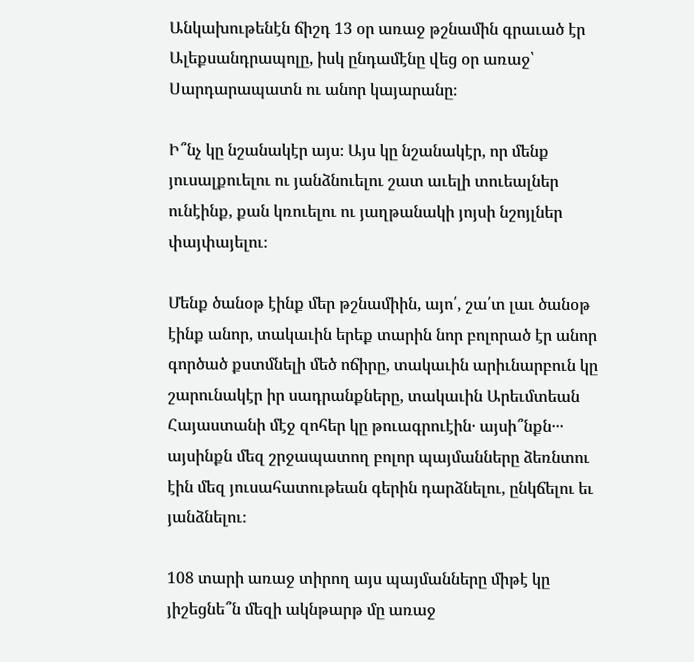Անկախութենէն ճիշդ 13 օր առաջ թշնամին գրաւած էր Ալեքսանդրապոլը, իսկ ընդամէնը վեց օր առաջ՝ Սարդարապատն ու անոր կայարանը։

Ի՞նչ կը նշանակէր այս։ Այս կը նշանակէր, որ մենք յուսալքուելու ու յանձնուելու շատ աւելի տուեալներ ունէինք, քան կռուելու ու յաղթանակի յոյսի նշոյլներ փայփայելու։

Մենք ծանօթ էինք մեր թշնամիին, այո՛, շա՛տ լաւ ծանօթ էինք անոր, տակաւին երեք տարին նոր բոլորած էր անոր գործած քստմնելի մեծ ոճիրը, տակաւին արիւնարբուն կը շարունակէր իր սադրանքները, տակաւին Արեւմտեան Հայաստանի մէջ զոհեր կը թուագրուէին․ այսի՞նքն․․․ այսինքն մեզ շրջապատող բոլոր պայմանները ձեռնտու էին մեզ յուսահատութեան գերին դարձնելու, ընկճելու եւ յանձնելու։

108 տարի առաջ տիրող այս պայմանները միթէ կը յիշեցնե՞ն մեզի ակնթարթ մը առաջ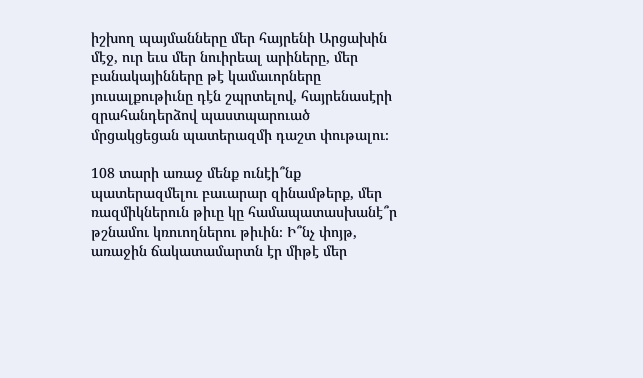իշխող պայմանները մեր հայրենի Արցախին մէջ, ուր եւս մեր նուիրեալ արիները, մեր բանակայինները թէ կամաւորները յուսալքութիւնը դէն շպրտելով, հայրենասէրի զրահանդերձով պաստպարուած մրցակցեցան պատերազմի դաշտ փութալու։

108 տարի առաջ մենք ունէի՞նք պատերազմելու բաւարար զինամթերք, մեր ռազմիկներուն թիւը կը համապատասխանէ՞ր թշնամու կռուողներու թիւին։ Ի՞նչ փոյթ, առաջին ճակատամարտն էր միթէ մեր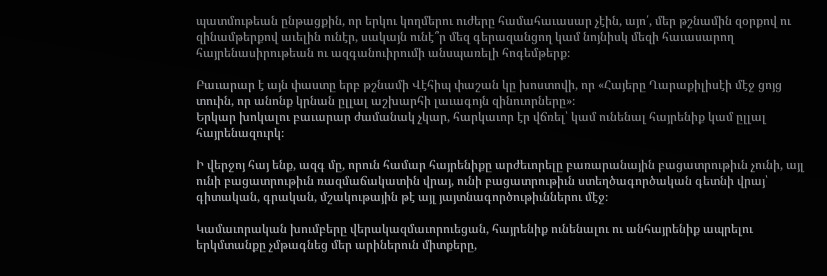պատմութեան ընթացքին, որ երկու կողմերու ուժերը համահաւասար չէին, այո՛, մեր թշնամին զօրքով ու զինամթերքով աւելին ունէր, սակայն ունէ՞ր մեզ գերազանցող կամ նոյնիսկ մեզի հաւասարող հայրենասիրութեան ու ազգանուիրումի անսպառելի հոգեմթերք։

Բաւարար է այն փաստը երբ թշնամի Վէհիպ փաշան կը խոստովի, որ «Հայերը Ղարաքիլիսէի մէջ ցոյց տուին, որ անոնք կրնան ըլլալ աշխարհի լաւագոյն զինուորները»։
Երկար խոկալու բաւարար ժամանակ չկար, հարկաւոր էր վճռել՝ կամ ունենալ հայրենիք կամ ըլլալ հայրենազուրկ։

Ի վերջոյ հայ ենք, ազգ մը, որուն համար հայրենիքը արժեւորելը բառարանային բացատրութիւն չունի, այլ ունի բացատրութիւն ռազմաճակատին վրայ, ունի բացատրութիւն ստեղծագործական գետնի վրայ՝ գիտական, գրական, մշակութային թէ այլ յայտնագործութիւններու մէջ։

Կամաւորական խումբերը վերակազմաւորուեցան, հայրենիք ունենալու ու անհայրենիք ապրելու երկմտանքը չմթագնեց մեր արիներուն միտքերը,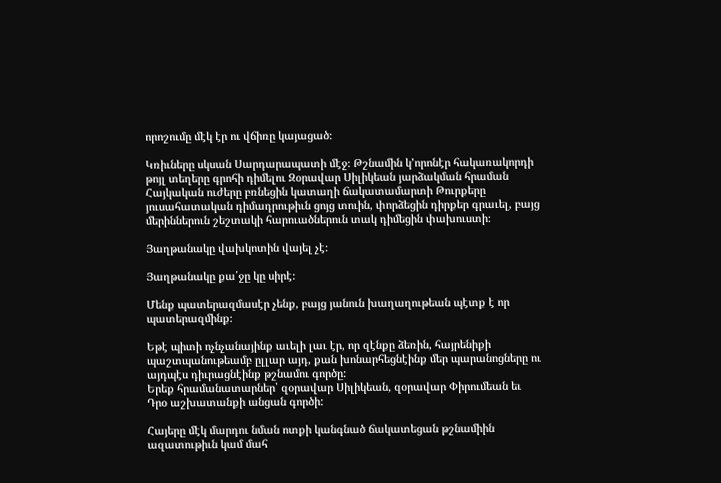որոշումը մէկ էր ու վճիռը կայացած։

Կռիւները սկսան Սարդարապատի մէջ։ Թշնամին կ՚որոնէր հակառակորդի թոյլ տեղերը գրոհի դիմելու Զօրավար Սիլիկեան յարձակման հրաման Հայկական ուժերը բռնեցին կատաղի ճակատամարտի Թուրքերը յուսահատական դիմադրութիւն ցոյց տուին, փորձեցին դիրքեր գրաւել, բայց մերիններուն շեշտակի հարուածներուն տակ դիմեցին փախուստի։

Յաղթանակը վախկոտին վայել չէ։

Յաղթանակը քա՛ջը կը սիրէ։

Մենք պատերազմասէր չենք, բայց յանուն խաղաղութեան պէտք է որ պատերազմինք։

Եթէ պիտի ոչնչանայինք աւելի լաւ էր, որ զէնքը ձեռին, հայրենիքի պաշտպանութեամբ ըլլար այդ, քան խոնարհեցնէինք մեր պարանոցները ու այդպէս դիւրացնէինք թշնամու գործը:
Երեք հրամանատարներ՝ զօրավար Սիլիկեան, զօրավար Փիրումեան եւ Դրօ աշխատանքի անցան գործի:

Հայերը մէկ մարդու նման ոտքի կանգնած ճակատեցան թշնամիին ազատութիւն կամ մահ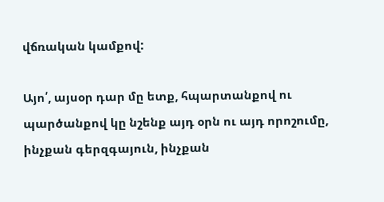վճռական կամքով:

Այո՛, այսօր դար մը ետք, հպարտանքով ու պարծանքով կը նշենք այդ օրն ու այդ որոշումը, ինչքան գերզգայուն, ինչքան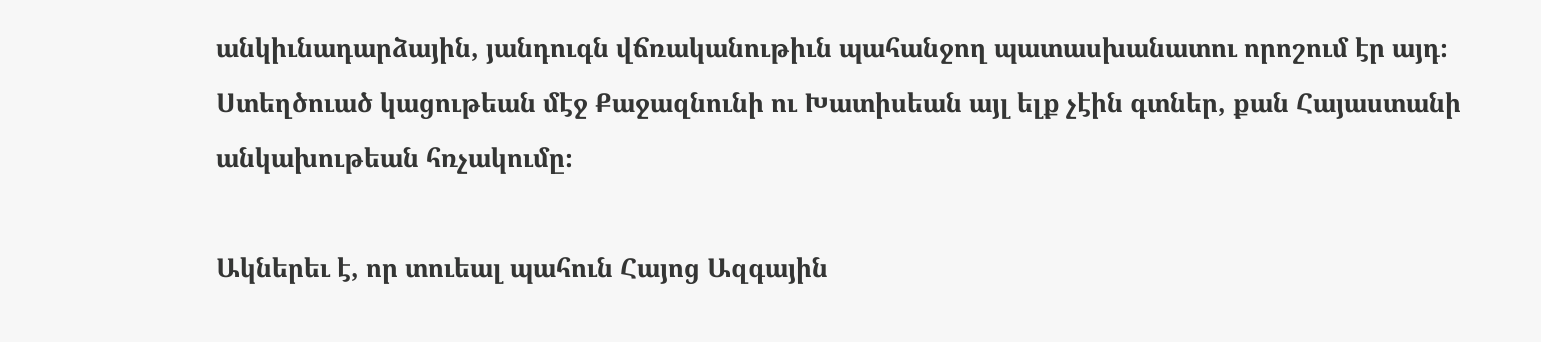անկիւնադարձային, յանդուգն վճռականութիւն պահանջող պատասխանատու որոշում էր այդ։ Ստեղծուած կացութեան մէջ Քաջազնունի ու Խատիսեան այլ ելք չէին գտներ, քան Հայաստանի անկախութեան հռչակումը։

Ակներեւ է, որ տուեալ պահուն Հայոց Ազգային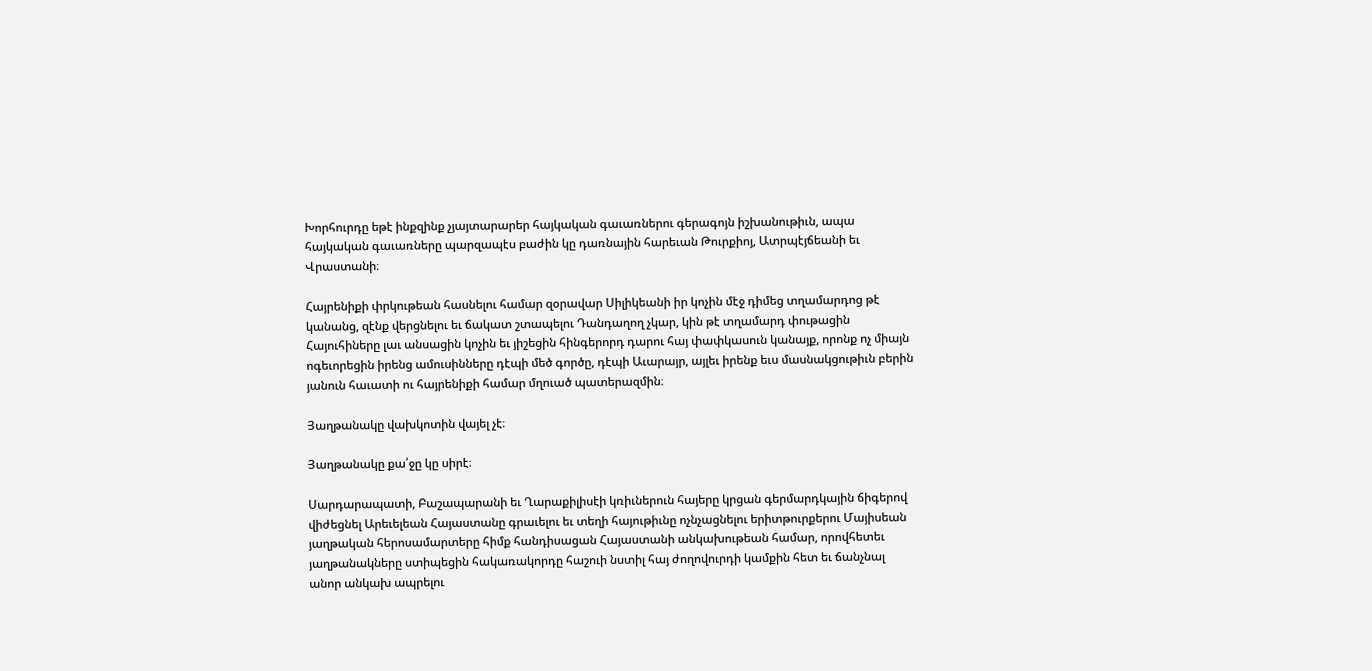Խորհուրդը եթէ ինքզինք չյայտարարեր հայկական գաւառներու գերագոյն իշխանութիւն, ապա հայկական գաւառները պարզապէս բաժին կը դառնային հարեւան Թուրքիոյ, Ատրպէյճեանի եւ Վրաստանի։

Հայրենիքի փրկութեան հասնելու համար զօրավար Սիլիկեանի իր կոչին մէջ դիմեց տղամարդոց թէ կանանց, զէնք վերցնելու եւ ճակատ շտապելու Դանդաղող չկար, կին թէ տղամարդ փութացին Հայուհիները լաւ անսացին կոչին եւ յիշեցին հինգերորդ դարու հայ փափկասուն կանայք, որոնք ոչ միայն ոգեւորեցին իրենց ամուսինները դէպի մեծ գործը, դէպի Աւարայր, այլեւ իրենք եւս մասնակցութիւն բերին յանուն հաւատի ու հայրենիքի համար մղուած պատերազմին։

Յաղթանակը վախկոտին վայել չէ։

Յաղթանակը քա՛ջը կը սիրէ։

Սարդարապատի, Բաշապարանի եւ Ղարաքիլիսէի կռիւներուն հայերը կրցան գերմարդկային ճիգերով վիժեցնել Արեւելեան Հայաստանը գրաւելու եւ տեղի հայութիւնը ոչնչացնելու երիտթուրքերու Մայիսեան յաղթական հերոսամարտերը հիմք հանդիսացան Հայաստանի անկախութեան համար, որովհետեւ յաղթանակները ստիպեցին հակառակորդը հաշուի նստիլ հայ ժողովուրդի կամքին հետ եւ ճանչնալ անոր անկախ ապրելու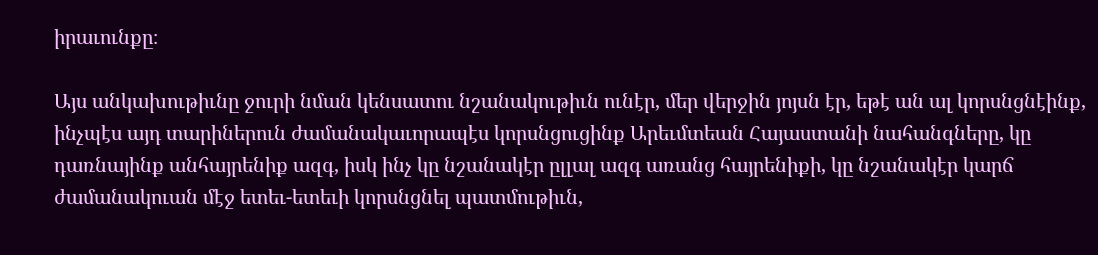իրաւունքը։

Այս անկախութիւնը ջուրի նման կենսատու նշանակութիւն ունէր, մեր վերջին յոյսն էր, եթէ ան ալ կորսնցնէինք, ինչպէս այդ տարիներուն ժամանակաւորապէս կորսնցուցինք Արեւմտեան Հայաստանի նահանգները, կը դառնայինք անհայրենիք ազգ, իսկ ինչ կը նշանակէր ըլլալ ազգ առանց հայրենիքի, կը նշանակէր կարճ ժամանակուան մէջ ետեւ-ետեւի կորսնցնել պատմութիւն,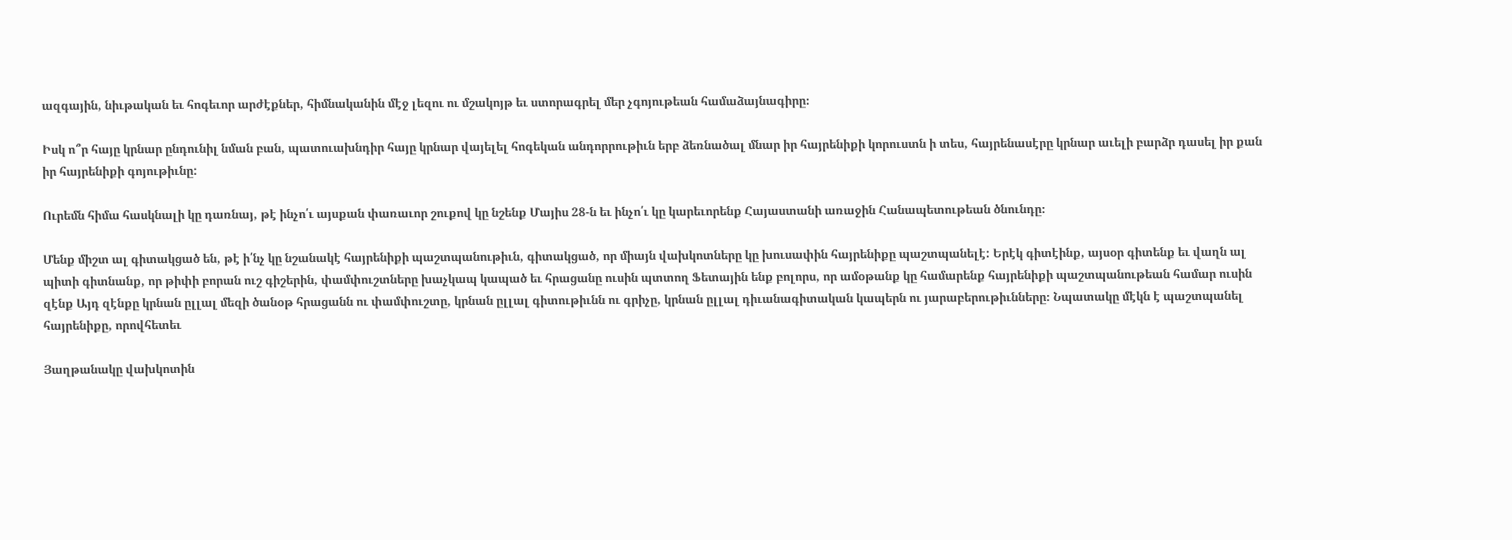ազգային, նիւթական եւ հոգեւոր արժէքներ, հիմնականին մէջ լեզու ու մշակոյթ եւ ստորագրել մեր չգոյութեան համաձայնագիրը։

Իսկ ո՞ր հայը կրնար ընդունիլ նման բան, պատուախնդիր հայը կրնար վայելել հոգեկան անդորրութիւն երբ ձեռնածալ մնար իր հայրենիքի կորուստն ի տես, հայրենասէրը կրնար աւելի բարձր դասել իր քան իր հայրենիքի գոյութիւնը:

Ուրեմն հիմա հասկնալի կը դառնայ, թէ ինչո՛ւ այսքան փառաւոր շուքով կը նշենք Մայիս 28-ն եւ ինչո՛ւ կը կարեւորենք Հայաստանի առաջին Հանապետութեան ծնունդը։

Մենք միշտ ալ գիտակցած են, թէ ի՛նչ կը նշանակէ հայրենիքի պաշտպանութիւն, գիտակցած, որ միայն վախկոտները կը խուսափին հայրենիքը պաշտպանելէ: Երէկ գիտէինք, այսօր գիտենք եւ վաղն ալ պիտի գիտնանք, որ թիփի բորան ուշ գիշերին, փամփուշտները խաչկապ կապած եւ հրացանը ուսին պտտող Ֆետային ենք բոլորս, որ ամօթանք կը համարենք հայրենիքի պաշտպանութեան համար ուսին զէնք Այդ զէնքը կրնան ըլլալ մեզի ծանօթ հրացանն ու փամփուշտը, կրնան ըլլալ գիտութիւնն ու գրիչը, կրնան ըլլալ դիւանագիտական կապերն ու յարաբերութիւնները։ Նպատակը մէկն է պաշտպանել հայրենիքը, որովհետեւ

Յաղթանակը վախկոտին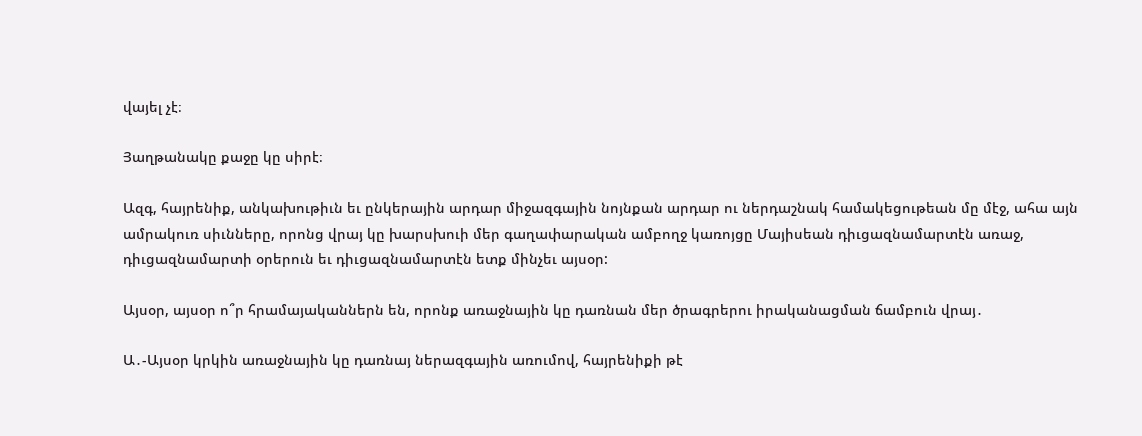վայել չէ։

Յաղթանակը քաջը կը սիրէ։

Ազգ, հայրենիք, անկախութիւն եւ ընկերային արդար միջազգային նոյնքան արդար ու ներդաշնակ համակեցութեան մը մէջ, ահա այն ամրակուռ սիւնները, որոնց վրայ կը խարսխուի մեր գաղափարական ամբողջ կառոյցը Մայիսեան դիւցազնամարտէն առաջ, դիւցազնամարտի օրերուն եւ դիւցազնամարտէն ետք մինչեւ այսօր:

Այսօր, այսօր ո՞ր հրամայականներն են, որոնք առաջնային կը դառնան մեր ծրագրերու իրականացման ճամբուն վրայ․

Ա․-Այսօր կրկին առաջնային կը դառնայ ներազգային առումով, հայրենիքի թէ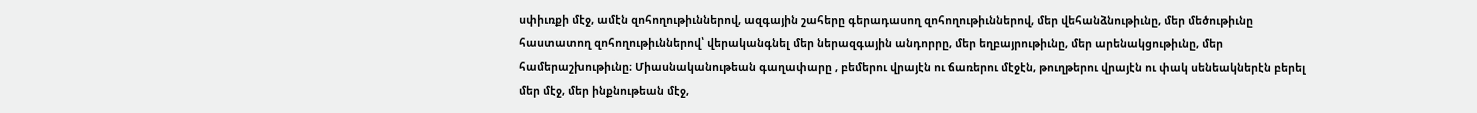սփիւռքի մէջ, ամէն զոհողութիւններով, ազգային շահերը գերադասող զոհողութիւններով, մեր վեհանձնութիւնը, մեր մեծութիւնը հաստատող զոհողութիւններով՝ վերականգնել մեր ներազգային անդորրը, մեր եղբայրութիւնը, մեր արենակցութիւնը, մեր համերաշխութիւնը։ Միասնականութեան գաղափարը , բեմերու վրայէն ու ճառերու մէջէն, թուղթերու վրայէն ու փակ սենեակներէն բերել մեր մէջ, մեր ինքնութեան մէջ,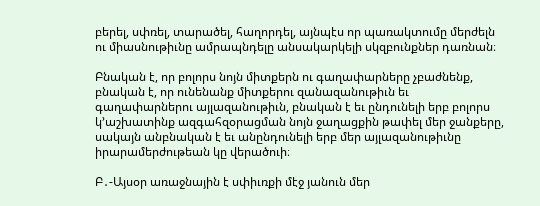բերել, սփռել, տարածել, հաղորդել, այնպէս որ պառակտումը մերժելն ու միասնութիւնը ամրապնդելը անսակարկելի սկզբունքներ դառնան։

Բնական է, որ բոլորս նոյն միտքերն ու գաղափարները չբաժնենք, բնական է, որ ունենանք միտքերու զանազանութիւն եւ գաղափարներու այլազանութիւն, բնական է եւ ընդունելի երբ բոլորս կ՚աշխատինք ազգահզօրացման նոյն ջաղացքին թափել մեր ջանքերը, սակայն անբնական է եւ անընդունելի երբ մեր այլազանութիւնը իրարամերժութեան կը վերածուի։

Բ․-Այսօր առաջնային է սփիւռքի մէջ յանուն մեր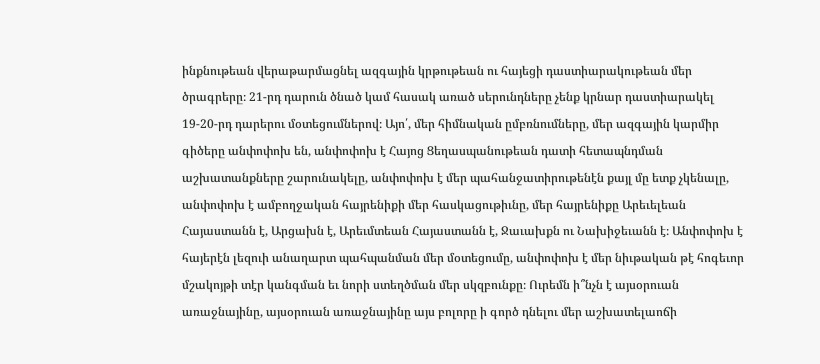ինքնութեան վերաթարմացնել ազգային կրթութեան ու հայեցի դաստիարակութեան մեր ծրագրերը։ 21-րդ դարուն ծնած կամ հասակ առած սերունդները չենք կրնար դաստիարակել 19-20-րդ դարերու մօտեցումներով։ Այո՛, մեր հիմնական ըմբռնումները, մեր ազգային կարմիր գիծերը անփոփոխ են, անփոփոխ է Հայոց Ցեղասպանութեան դատի հետապնդման աշխատանքները շարունակելը, անփոփոխ է մեր պահանջատիրութենէն քայլ մը ետք չկենալը, անփոփոխ է ամբողջական հայրենիքի մեր հասկացութիւնը, մեր հայրենիքը Արեւելեան Հայաստանն է, Արցախն է, Արեւմտեան Հայաստանն է, Ջաւախքն ու Նախիջեւանն է։ Անփոփոխ է հայերէն լեզուի անաղարտ պահպանման մեր մօտեցումը, անփոփոխ է մեր նիւթական թէ հոգեւոր մշակոյթի տէր կանգման եւ նորի ստեղծման մեր սկզբունքը։ Ուրեմն ի՞նչն է այսօրուան առաջնայինը, այսօրուան առաջնայինը այս բոլորը ի գործ դնելու մեր աշխատելաոճի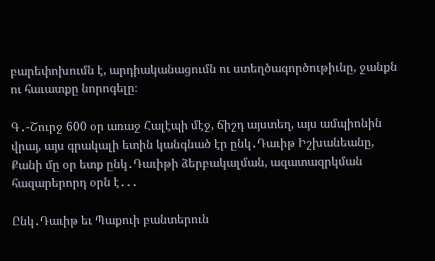բարեփոխումն է, արդիականացումն ու ստեղծագործութիւնը, ջանքն ու հաւատքը նորոգելը։

Գ․-Շուրջ 600 օր առաջ Հալէպի մէջ, ճիշդ այստեղ, այս ամպիոնին վրայ, այս գրակալի ետին կանգնած էր ընկ․Դաւիթ Իշխանեանը, Քանի մը օր ետք ընկ․Դաւիթի ձերբակալման, ազատազրկման հազարերորդ օրն է․․․

Ընկ․Դաւիթ եւ Պաքուի բանտերուն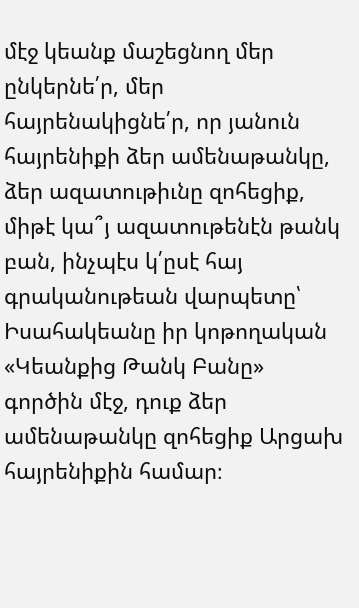մէջ կեանք մաշեցնող մեր ընկերնե՛ր, մեր հայրենակիցնե՛ր, որ յանուն հայրենիքի ձեր ամենաթանկը, ձեր ազատութիւնը զոհեցիք, միթէ կա՞յ ազատութենէն թանկ բան, ինչպէս կ՛ըսէ հայ գրականութեան վարպետը՝ Իսահակեանը իր կոթողական «Կեանքից Թանկ Բանը» գործին մէջ, դուք ձեր ամենաթանկը զոհեցիք Արցախ հայրենիքին համար։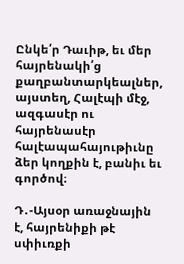Ընկե՛ր Դաւիթ, եւ մեր հայրենակի՛ց քաղբանտարկեալներ, այստեղ, Հալէպի մէջ, ազգասէր ու հայրենասէր հալէապահայութիւնը ձեր կողքին է, բանիւ եւ գործով։

Դ․-Այսօր առաջնային է, հայրենիքի թէ սփիւռքի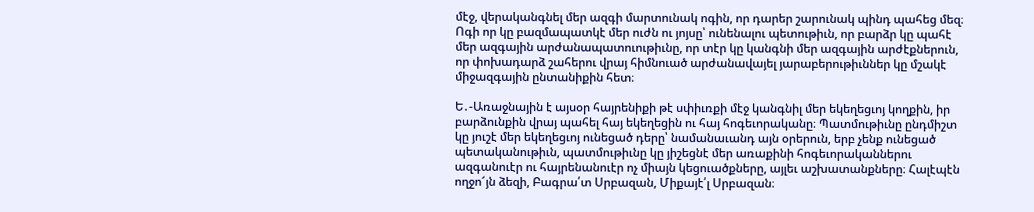մէջ, վերականգնել մեր ազգի մարտունակ ոգին, որ դարեր շարունակ պինդ պահեց մեզ։ Ոգի որ կը բազմապատկէ մեր ուժն ու յոյսը՝ ունենալու պետութիւն, որ բարձր կը պահէ մեր ազգային արժանապատուութիւնը, որ տէր կը կանգնի մեր ազգային արժէքներուն, որ փոխադարձ շահերու վրայ հիմնուած արժանավայել յարաբերութիւններ կը մշակէ միջազգային ընտանիքին հետ։

Ե․-Առաջնային է այսօր հայրենիքի թէ սփիւռքի մէջ կանգնիլ մեր եկեղեցւոյ կողքին, իր բարձունքին վրայ պահել հայ եկեղեցին ու հայ հոգեւորականը։ Պատմութիւնը ընդմիշտ կը յուշէ մեր եկեղեցւոյ ունեցած դերը՝ նամանաւանդ այն օրերուն, երբ չենք ունեցած պետականութիւն, պատմութիւնը կը յիշեցնէ մեր առաքինի հոգեւորականներու ազգանուէր ու հայրենանուէր ոչ միայն կեցուածքները, այլեւ աշխատանքները։ Հալէպէն ողջո՜յն ձեզի, Բագրա՛տ Սրբազան, Միքայէ՛լ Սրբազան։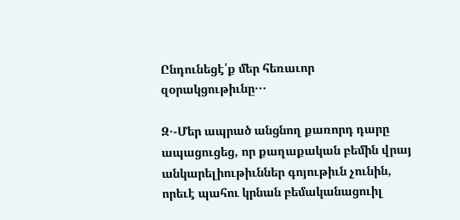Ընդունեցէ՛ք մեր հեռաւոր զօրակցութիւնը․․․

Զ․-Մեր ապրած անցնող քառորդ դարը ապացուցեց, որ քաղաքական բեմին վրայ անկարելիութիւններ գոյութիւն չունին, որեւէ պահու կրնան բեմականացուիլ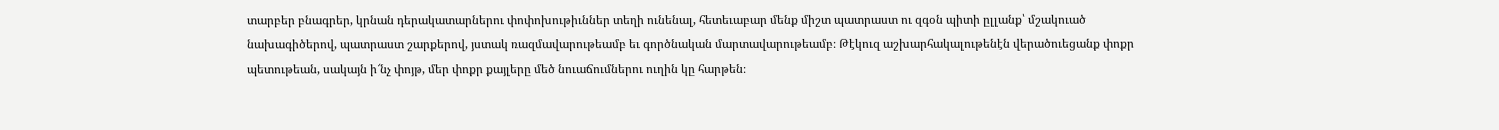տարբեր բնագրեր, կրնան դերակատարներու փոփոխութիւններ տեղի ունենալ, հետեւաբար մենք միշտ պատրաստ ու զգօն պիտի ըլլանք՝ մշակուած նախագիծերով, պատրաստ շարքերով, յստակ ռազմավարութեամբ եւ գործնական մարտավարութեամբ։ Թէկուզ աշխարհակալութենէն վերածուեցանք փոքր պետութեան, սակայն ի՜նչ փոյթ, մեր փոքր քայլերը մեծ նուաճումներու ուղին կը հարթեն։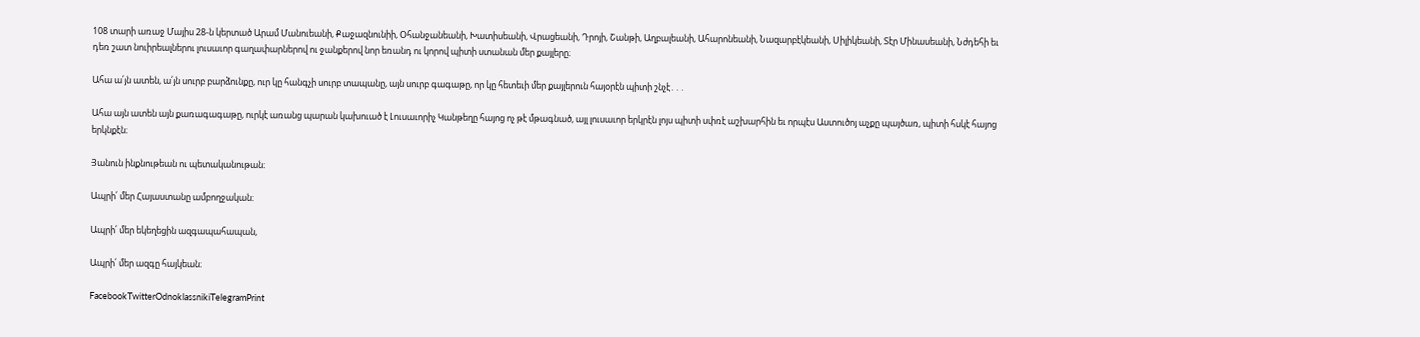108 տարի առաջ Մայիս 28-ն կերտած Արամ Մանուեանի, Քաջազնունիի, Օհանջանեանի, Խատիսեանի, Վրացեանի, Դրոյի, Շանթի, Աղբալեանի, Ահարոնեանի, Նազարբէկեանի, Սիլիկեանի, Տէր Մինասեանի, Նժդեհի եւ դեռ շատ նուիրեալներու լուսաւոր գաղափարներով ու ջանքերով նոր եռանդ ու կորով պիտի ստանան մեր քայլերը։

Ահա ա՛յն ատեն, ա՛յն սուրբ բարձունքը, ուր կը հանգչի սուրբ տապանը, այն սուրբ գագաթը, որ կը հետեւի մեր քայլերուն հայօրէն պիտի շնչէ․․․

Ահա այն ատեն այն քառագագաթը, ուրկէ առանց պարան կախուած է Լուսաւորիչ Կանթեղը հայոց ոչ թէ մթագնած, այլ լուսաւոր երկրէն լոյս պիտի սփռէ աշխարհին եւ որպէս Աստուծոյ աչքը պայծառ, պիտի հսկէ հայոց երկնքէն։

Յանուն ինքնութեան ու պետականութան։

Ապրի՛ մեր Հայաստանը ամբողջական։

Ապրի՛ մեր եկեղեցին ազգապահապան,

Ապրի՛ մեր ազգը հայկեան։

FacebookTwitterOdnoklassnikiTelegramPrint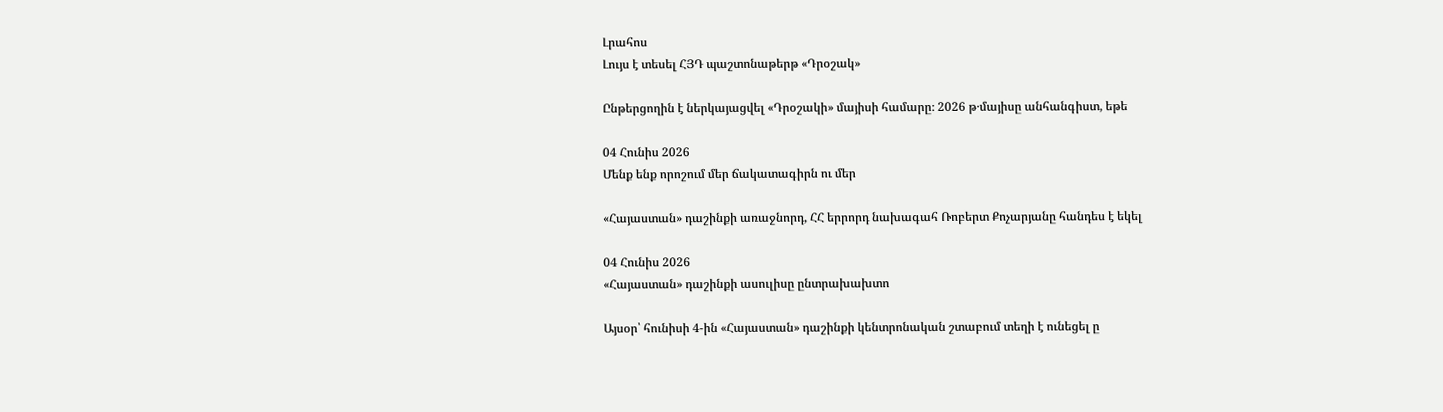Լրահոս
Լույս է տեսել ՀՅԴ պաշտոնաթերթ «Դրօշակ»

Ընթերցողին է ներկայացվել «Դրօշակի» մայիսի համարը։ 2026 թ․մայիսը անհանգիստ, եթե

04 Հունիս 2026
Մենք ենք որոշում մեր ճակատագիրն ու մեր

«Հայաստան» դաշինքի առաջնորդ, ՀՀ երրորդ նախագահ Ռոբերտ Քոչարյանը հանդես է եկել

04 Հունիս 2026
«Հայաստան» դաշինքի ասուլիսը ընտրախախտո

Այսօր՝ հունիսի 4-ին «Հայաստան» դաշինքի կենտրոնական շտաբում տեղի է ունեցել ը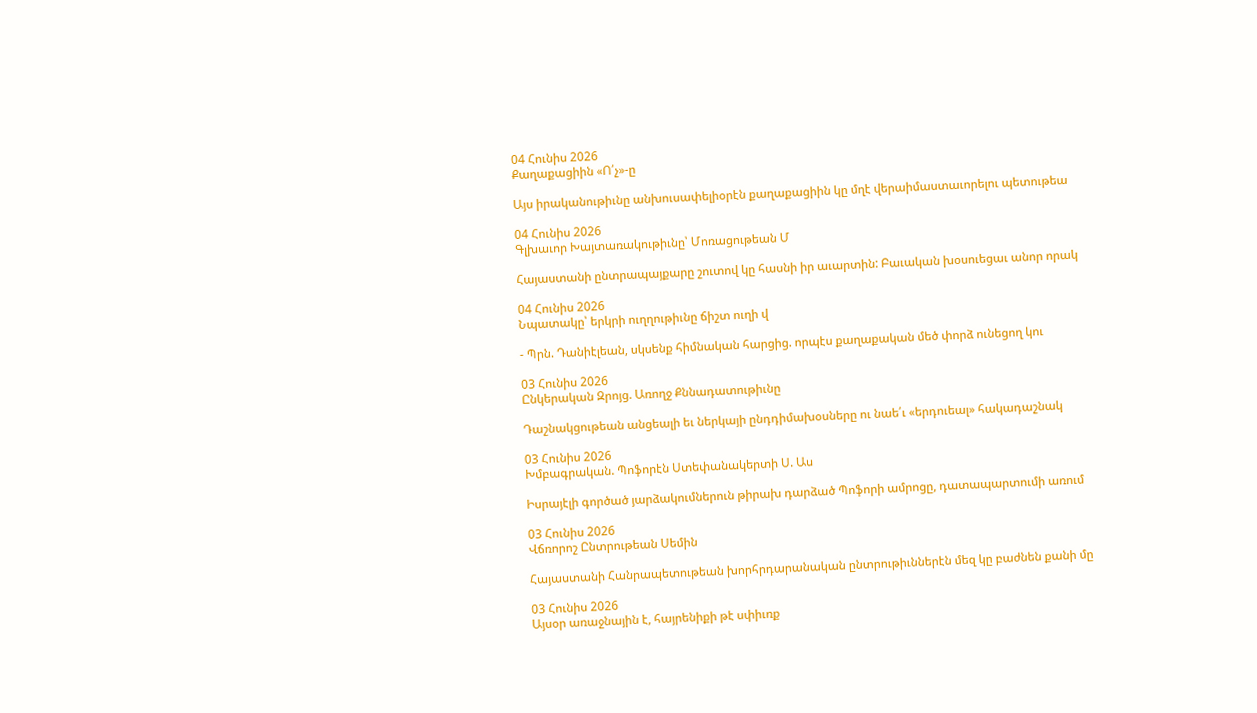04 Հունիս 2026
Քաղաքացիին «Ո՛չ»-ը

Այս իրականութիւնը անխուսափելիօրէն քաղաքացիին կը մղէ վերաիմաստաւորելու պետութեա

04 Հունիս 2026
Գլխաւոր Խայտառակութիւնը՝ Մոռացութեան Մ

Հայաստանի ընտրապայքարը շուտով կը հասնի իր աւարտին: Բաւական խօսուեցաւ անոր որակ

04 Հունիս 2026
Նպատակը՝ երկրի ուղղութիւնը ճիշտ ուղի վ

- Պրն. Դանիէլեան, սկսենք հիմնական հարցից. որպէս քաղաքական մեծ փորձ ունեցող կու

03 Հունիս 2026
Ընկերական Զրոյց. Առողջ Քննադատութիւնը

Դաշնակցութեան անցեալի եւ ներկայի ընդդիմախօսները ու նաե՛ւ «երդուեալ» հակադաշնակ

03 Հունիս 2026
Խմբագրական. Պոֆորէն Ստեփանակերտի Ս. Աս

Իսրայէլի գործած յարձակումներուն թիրախ դարձած Պոֆորի ամրոցը, դատապարտումի առում

03 Հունիս 2026
Վճռորոշ Ընտրութեան Սեմին

Հայաստանի Հանրապետութեան խորհրդարանական ընտրութիւններէն մեզ կը բաժնեն քանի մը

03 Հունիս 2026
Այսօր առաջնային է, հայրենիքի թէ սփիւռք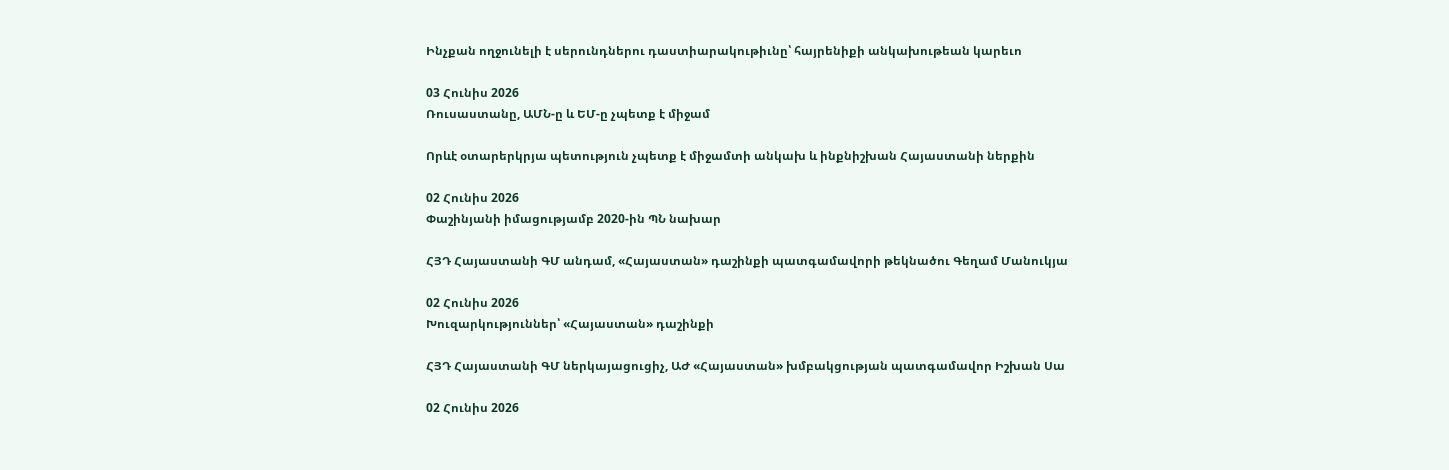Ինչքան ողջունելի է սերունդներու դաստիարակութիւնը՝ հայրենիքի անկախութեան կարեւո

03 Հունիս 2026
Ռուսաստանը, ԱՄՆ-ը և ԵՄ-ը չպետք է միջամ

Որևէ օտարերկրյա պետություն չպետք է միջամտի անկախ և ինքնիշխան Հայաստանի ներքին

02 Հունիս 2026
Փաշինյանի իմացությամբ 2020-ին ՊՆ նախար

ՀՅԴ Հայաստանի ԳՄ անդամ, «Հայաստան» դաշինքի պատգամավորի թեկնածու Գեղամ Մանուկյա

02 Հունիս 2026
Խուզարկություններ՝ «Հայաստան» դաշինքի

ՀՅԴ Հայաստանի ԳՄ ներկայացուցիչ, ԱԺ «Հայաստան» խմբակցության պատգամավոր Իշխան Սա

02 Հունիս 2026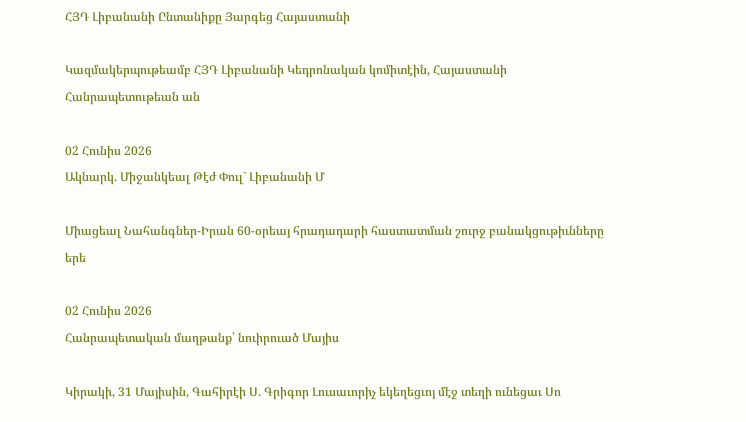ՀՅԴ Լիբանանի Ընտանիքը Յարգեց Հայաստանի

Կազմակերպութեամբ ՀՅԴ Լիբանանի Կեդրոնական կոմիտէին, Հայաստանի Հանրապետութեան ան

02 Հունիս 2026
Ակնարկ. Միջանկեալ Թէժ Փուլ` Լիբանանի Մ

Միացեալ Նահանգներ-Իրան 60-օրեայ հրադադարի հաստատման շուրջ բանակցութիւնները երե

02 Հունիս 2026
Հանրապետական մաղթանք՝ նուիրուած Մայիս

Կիրակի, 31 Մայիսին, Գահիրէի Ս. Գրիգոր Լուսաւորիչ եկեղեցւոյ մէջ տեղի ունեցաւ Սո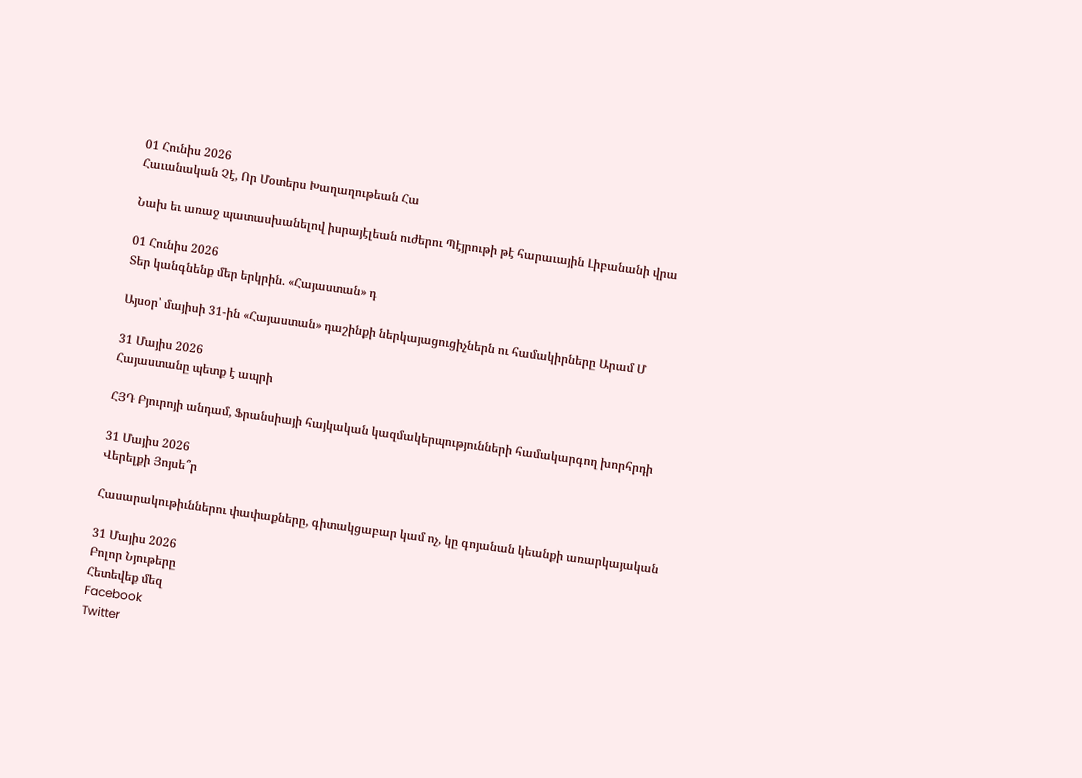01 Հունիս 2026
Հաւանական Չէ, Որ Մօտերս Խաղաղութեան Հա

Նախ եւ առաջ պատասխանելով իսրայէլեան ուժերու Պէյրութի թէ հարաւային Լիբանանի վրա

01 Հունիս 2026
Տեր կանգնենք մեր երկրին. «Հայաստան» դ

Այսօր՝ մայիսի 31-ին «Հայաստան» դաշինքի ներկայացուցիչներն ու համակիրները Արամ Մ

31 Մայիս 2026
Հայաստանը պետք է ապրի

ՀՅԴ Բյուրոյի անդամ, Ֆրանսիայի հայկական կազմակերպությունների համակարգող խորհրդի

31 Մայիս 2026
Վերելքի Յոյսե՞ր

Հասարակութիւններու փափաքները, գիտակցաբար կամ ոչ, կը գոյանան կեանքի առարկայական

31 Մայիս 2026
Բոլոր Նյութերը
Հետեվեք մեզ
Facebook
Twitter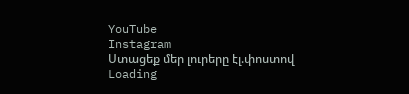YouTube
Instagram
Ստացեք մեր լուրերը էլ.փոստով
Loading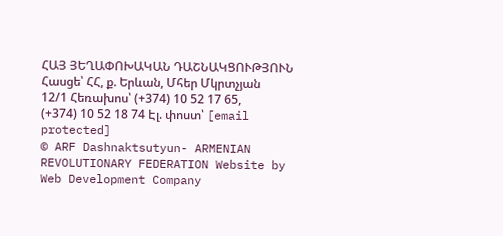ՀԱՅ ՅԵՂԱՓՈԽԱԿԱՆ ԴԱՇՆԱԿՑՈՒԹՅՈՒՆ Հասցե՝ ՀՀ, ք. Երևան, Մհեր Մկրտչյան 12/1 Հեռախոս՝ (+374) 10 52 17 65, (+374) 10 52 18 74 Էլ. փոստ՝ [email protected]
© ARF Dashnaktsutyun- ARMENIAN REVOLUTIONARY FEDERATION Website by Web Development Company